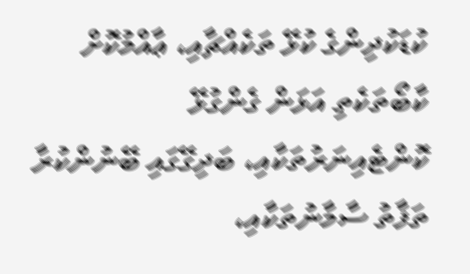ކުޑަކުދިންގެ ކުޅޭ ތަކެއްޗާއި، ޢާއްމުކޮށް ކާބޯތަކެތި އަޅަން ގެންގުޅޭ ކޮންޓެއިނަރުތަކާއި، ބަދިގޭގައި ބޭނުންކުރާ ތަފާތު ސާމާނުތަކާއި،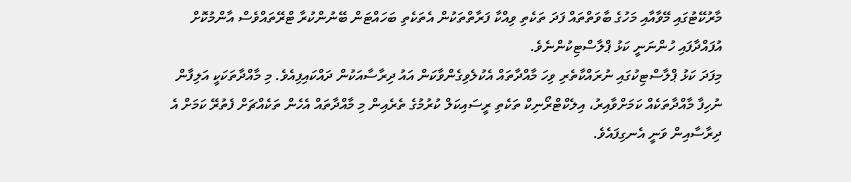މާރުކޭޓުގައި މޭވާއާއި މަހުގެ ބާވަތްތައް ފަދަ ތަކެތި ވިއްކާ ފަރާތްތަކުން އެތަކެތި ބަހައްޓަން ބޭނުންކުރާ ޓްރޭތައްވެސް އާންމުކޮށް އުފައްދާފައި ހުންނަނީ ކަޅު ޕްލާސްޓިކުންނެވެ.
މިފަދަ ކަޅު ޕްލާސްޓިކުގައި ނުރައްކާތެރި ވިހަ މާއްދާތައް އެކުލެވިގެންވާކަން އައު ދިރާސާއަކުން ދައްކައިފިއެވެ. މި މާއްދާތަކަކީ އަލިފާން ނުހިފާ މާއްދާތަކެއް ކަމަށްވާއިރު، އިލެކްޓްރޯނިކް ތަކެތި ރީސައިކަލް ކުރުމުގެ ތެރެއިން މި މާއްދާތައް އެހެން ތަކެއްޗަށް ފެތުރޭ ކަމަށް އެ ދިރާސާއިން ވަނީ އެނގިފައެވެ.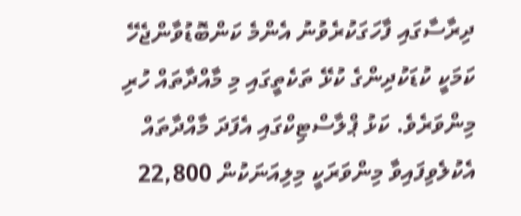ދިރާސާގައި ފާހަގަކުރެވުނު އެންމެ ކަންބޮޑުވާންޖެހޭ ކަމަކީ ކުޑަކުދިންގެ ކުޅޭ ތަކެތީގައި މި މާއްދާތައް ހުރި މިންވަރެވެ. ކަޅު ޕްލާސްޓިކްގައި އެފަދަ މާއްދާތައް އެކުލެވިފައިވާ މިންވަރަކީ މިލިއަނަކުން 22,800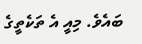ބައެވެ. މިއީ އެ ތަކެތީގެ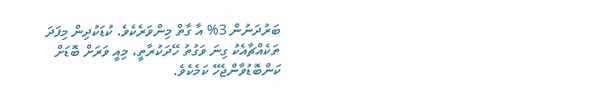ބަރުދަނުން 3% އާ ގާތް މިންވަރެކެވެ. ކުޑަކުދިން މިފަދަ ތަކެއްޗާއެކު ގިނަ ވަގުތު ހޭދަކުރާތީ، މިއީ ވަރަށް ބޮޑަށް ކަންބޮޑުވާންޖެހޭ ކަމެކެވެ.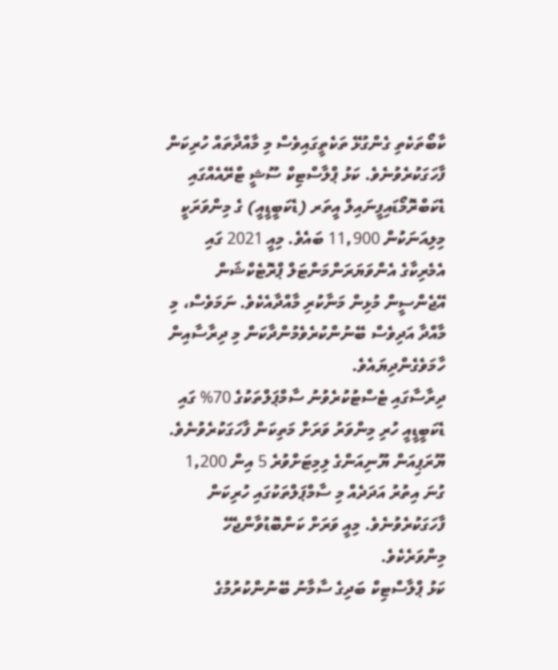ކާބޯތަކެތި ގެންގުޅޭ ތަކެތީގައިވެސް މި މާއްދާތައް ހުރިކަން ފާހަގަކުރެވުނެވެ. ކަޅު ޕްލާސްޓިކް ސޫޝީ ޓްރޭއެއްގައި ޑެކަބްރޮމޯޑައިފީނައިލް އީތަރ (ޑެކަބީޑީއީ) ގެ މިންވަރަކީ މިލިއަނަކުން 11,900 ބައެވެ. މިއީ 2021 ގައި އެމެރިކާގެ އެންވަޔަރަންމަންޓަލް ޕްރޮޓެކްޝަން އޭޖެންސީން މުޅިން މަނާކުރި މާއްދާއެކެވެ. ނަމަވެސް، މި މާއްދާ އަދިވެސް ބޭނުންކުރެވެމުންދާކަން މި ދިރާސާއިން ހާމަވެގެންދިޔައެވެ.
ދިރާސާގައި ޓެސްޓުކުރެވުނު ސާމްޕަލްތަކުގެ 70% ގައި ޑެކަބީޑީއީ ހުރި މިންވަރު ވަރަށް މަތިކަން ފާހަގަކުރެވުނެވެ. ޔޫރަޕިއަން ޔޫނިއަންގެ ލިމިޓަށްވުރެ 5 އިން 1,200 ގުނަ އިތުރު އަދަދެއް މި ސާމްޕަލްތަކުގައި ހުރިކަން ފާހަގަކުރެވުނެވެ. މިއީ ވަރަށް ކަންބޮޑުވާންޖެހޭ މިންވަރެކެވެ.
ކަޅު ޕްލާސްޓިކް ބަދިގެ ސާމާނު ބޭނުންކުރުމުގެ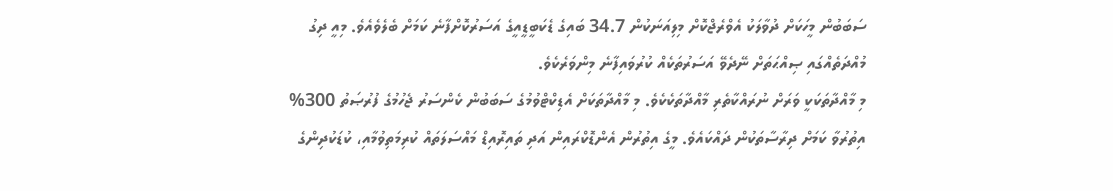ސަބަބުން މީހަކަށް ދުވާލަކު އެވްރެޖްކޮށް މިލިއަނަކުން 34.7 ބައިގެ ޑެކަބީޑީއީގެ އަސަރުކޮށްފާނެ ކަމަށް ބެލެވެއެވެ. މިއީ ދިގު މުއްދަތެއްގައި ޞިއްޙަތަށް ނޭދެވޭ އަސަރުތަކެއް ކުރުވައިފާނެ މިންވަރެކެވެ.
މި މާއްދާތަކަކީ ވަރަށް ނުރައްކާތެރި މާއްދާތަކެކެވެ. މި މާއްދާތަކަށް އެޑިކްޓްވުމުގެ ސަބަބުން ކެންސަރު ޖެހުމުގެ ފުރުޞަތު 300% އިތުރުވާ ކަމަށް ދިރާސާތަކުން ދައްކައެވެ. މީގެ އިތުރުން އެންޑޮކްރައިން އަދި ތައިރޮއިޑް މައްސަލަތައް ކުރިމަތިވުމާއި، ކުޑަކުދިންގެ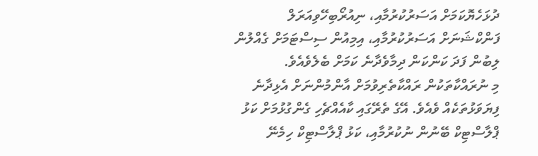ދުޅަހެޔޮކަމަށް އަސަރުކުރުމާއި، ނިއުރޯބިހޭވިއަރަލް ފަންކްޝަނަށް އަސަރުކުރުމާއި، އިމިއުން ސިސްޓަމަށް ގެއްލުން ލިބުން ފަދަ ކަންކަން ދިމާވެދާނެ ކަމަށް ބެލެވެއެވެ.
މި ނުރައްކާތަކުން ރައްކާތެރިވުމަށް އާންމުންނަށް އެޅިދާނެ ފިޔަވަޅުތަކެއް ވެއެވެ. އޭގެ ތެރޭގައި ކާއެއްޗެހި ގެންގުޅުމަށް ކަޅު ޕްލާސްޓިކް ބޭނުން ނުކުރުމާއި، ކަޅު ޕްލާސްޓިކް ހިމެނޭ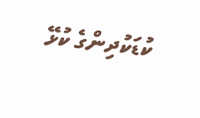ކުޑަކުދިންގެ ކުޅޭ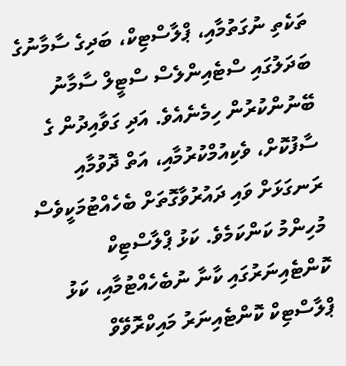ތަކެތި ނުގަތުމާއި، ޕްލާސްޓިކް، ބަދިގެ ސާމާނުގެ ބަދަލުގައި ސްޓެއިންލެސް ސްޓީލް ސާމާނު ބޭނުންކުރުން ހިމެނެއެވެ. އަދި ގަވާއިދުން ގެ ސާފުކޮށް، ވެކިއުމްކުރުމާއި، އަތް ދޮވުމާއި ރަނގަޅަށް ވައި ދައުރުވާގޮތަށް ބެހެއްޓުމަކީވެސް މުހިންމު ކަންކަމެވެ. ކަޅު ޕްލާސްޓިކް ކޮންޓެއިނަރުގައި ކާނާ ނުބެހެއްޓުމާއި، ކަޅު ޕްލާސްޓިކް ކޮންޓެއިނަރު މައިކްރޮވޭވް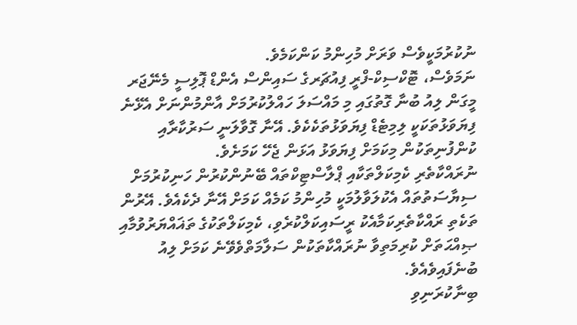ނުކުރުމަކީވެސް ވަރަށް މުހިންމު ކަންކަމެވެ.
ނަމަވެސް، ޓޮކްސިކް-ފްރީ ފިއުޗަރގެ ސައިންސް އެންޑް ޕޮލިސީ މެނޭޖަރ މީގަން ލިއު ބުނާ ގޮތުގައި މި މައްސަލަ ހައްލުކުރުމަށް އާންމުންނަށް އެޅޭނެ ފިޔަވަޅުތަކަކީ ލިމިޓެޑް ފިޔަވަޅުތަކެކެވެ. އޭނާ ގޮވާލަނީ ސަރުކާރާއި ކުންފުނިތަކުން މިކަމަށް ފިޔަވަޅު އަޅަން ޖެހޭ ކަމަށެވެ.
ނުރައްކާތެރި ކެމިކަލްތަކާއި ޕްލާސްޓިކްތައް ބޭނުންކުރުން ހަނިކުރުމަށް ސިޔާސަތުތައް އެކުލަވާލުމަކީ މުހިންމު ކަމެއް ކަމަށް އޭނާ ދެކެއެވެ. އޭރުން ތަކެތި ރައްކާތެރިކަމާއެކު ރީސައިކަލްކުރެވި، ކެމިކަލްތަކުގެ ތަޣައްޔަރުވުމާއި ޞިއްޙަތަށް ކުރިމަތިވާ ނުރައްކާތަކުން ސަލާމަތްވެވޭނެ ކަމަށް ލިއު ބުނެފައިވެއެވެ.
ބިނާކުރަނިވި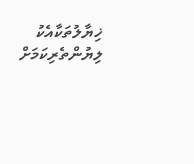ޚިޔާލުތަކާއެކު ލިޔުންތެރިކަމަށް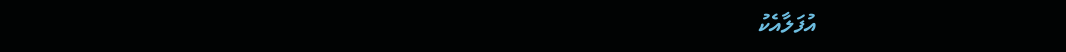އުފަލާއެކު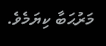މަރުޙަބާ ކިޔަމެވެ.